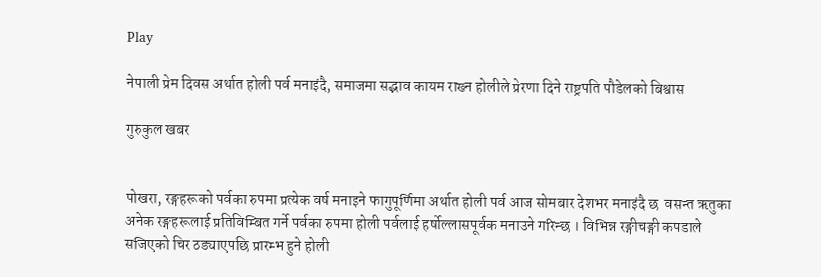Play

नेपाली प्रेम दिवस अर्थात होली पर्व मनाइंदै, समाजमा सद्भाव कायम राख्न होलीले प्रेरणा दिने राष्ट्रपति पौडेलको बिश्वास

गुरुकुल खबर


पोखरा, रङ्गहरूको पर्वका रुपमा प्रत्येक वर्ष मनाइने फागुपूर्णिमा अर्थात होली पर्व आज सोमबार देशभर मनाइंदै छ  वसन्त ऋतुका अनेक रङ्गहरूलाई प्रतिविम्बित गर्ने पर्वका रुपमा होली पर्वलाई हर्षोल्लासपूर्वक मनाउने गरिन्छ । विभिन्न रङ्गीचङ्गी कपडाले सजिएको चिर ठड्याएपछि प्रारम्भ हुने होली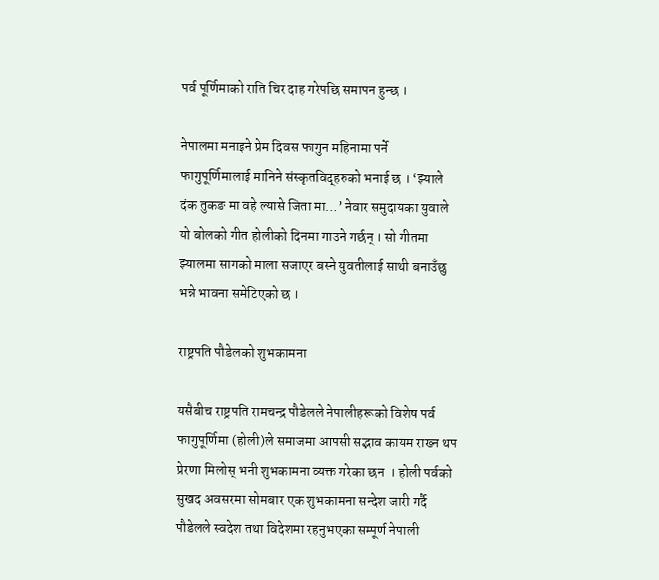पर्व पूर्णिमाको राति चिर दाह गरेपछि समापन हुन्छ ।

नेपालमा मनाइने प्रेम दिवस फागुन महिनामा पर्ने फागुपूर्णिमालाई मानिने संस्कृतविद्हरुको भनाई छ । ‘झ्याले दंक तुकङ मा वहे ल्यासे जिता मा…’ नेवार समुदायका युवाले यो बोलको गीत होलीको दिनमा गाउने गर्छन् । सो गीतमा झ्यालमा सागको माला सजाएर बस्ने युवतीलाई साथी बनाउँछु भन्ने भावना समेटिएको छ ।

राष्ट्रपति पौडेलको शुभकामना

यसैबीच राष्ट्रपति रामचन्द्र पौडेलले नेपालीहरूको विशेष पर्व फागुपूर्णिमा (होली)ले समाजमा आपसी सद्भाव कायम राख्न थप प्रेरणा मिलोस् भनी शुभकामना व्यक्त गरेका छन  । होली पर्वको सुखद अवसरमा सोमबार एक शुभकामना सन्देश जारी गर्दै पौडेलले स्वदेश तथा विदेशमा रहनुभएका सम्पूर्ण नेपाली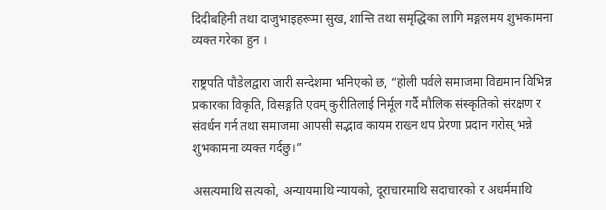दिदीबहिनी तथा दाजुभाइहरूमा सुख, शान्ति तथा समृद्धिका लागि मङ्गलमय शुभकामना व्यक्त गरेका हुन ।

राष्ट्रपति पौडेलद्वारा जारी सन्देशमा भनिएको छ, “होली पर्वले समाजमा विद्यमान विभिन्न प्रकारका विकृति, विसङ्गति एवम् कुरीतिलाई निर्मूल गर्दै मौलिक संस्कृतिको संरक्षण र संवर्धन गर्न तथा समाजमा आपसी सद्भाव कायम राख्न थप प्रेरणा प्रदान गरोस् भन्ने शुभकामना व्यक्त गर्दछु।”

असत्यमाथि सत्यको, अन्यायमाथि न्यायको, दूराचारमाथि सदाचारको र अधर्ममाथि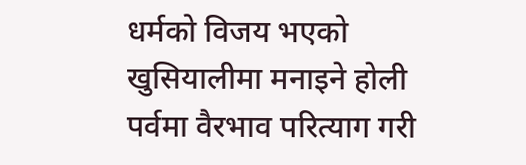धर्मको विजय भएको खुसियालीमा मनाइने होली पर्वमा वैरभाव परित्याग गरी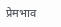प्रेमभाव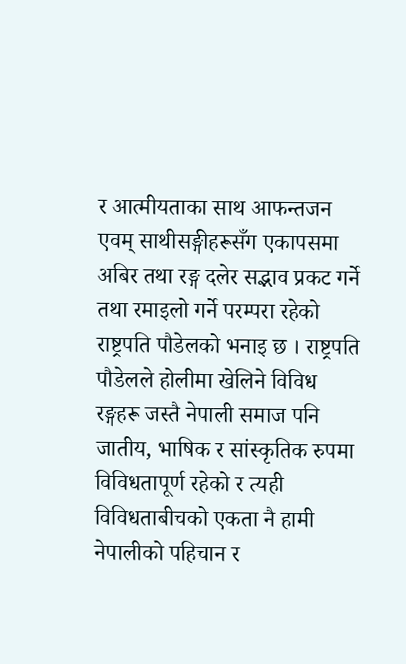र आत्मीयताका साथ आफन्तजन एवम् साथीसङ्गीहरूसँग एकापसमा अबिर तथा रङ्ग दलेर सद्भाव प्रकट गर्ने तथा रमाइलो गर्ने परम्परा रहेको राष्ट्रपति पौडेलको भनाइ छ । राष्ट्रपति पौडेलले होलीमा खेलिने विविध रङ्गहरू जस्तै नेपाली समाज पनि जातीय, भाषिक र सांस्कृतिक रुपमा विविधतापूर्ण रहेको र त्यही विविधताबीचको एकता नै हामी नेपालीको पहिचान र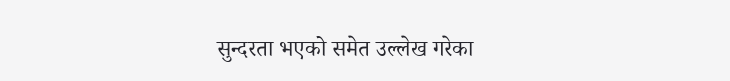सुन्दरता भएको समेत उल्लेख गरेका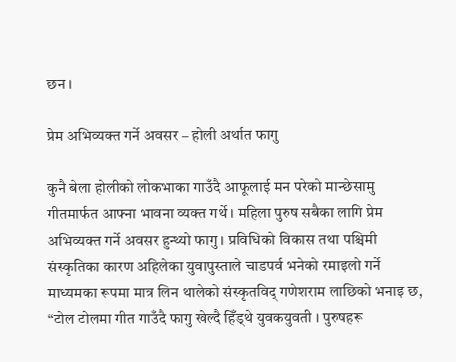छन ।

प्रेम अभिव्यक्त गर्ने अवसर – होली अर्थात फागु

कुनै बेला होलीको लोकभाका गाउँदै आफूलाई मन परेको मान्छेसामु गीतमार्फत आफ्ना भावना व्यक्त गर्थे । महिला पुरुष सबैका लागि प्रेम अभिव्यक्त गर्ने अवसर हुन्थ्यो फागु । प्रविधिको विकास तथा पश्चिमी संस्कृतिका कारण अहिलेका युवापुस्ताले चाडपर्व भनेको रमाइलो गर्ने माध्यमका रूपमा मात्र लिन थालेको संस्कृतविद् गणेशराम लाछिको भनाइ छ, “टोल टोलमा गीत गाउँदै फागु खेल्दै हिँड्थे युवकयुवती । पुरुषहरू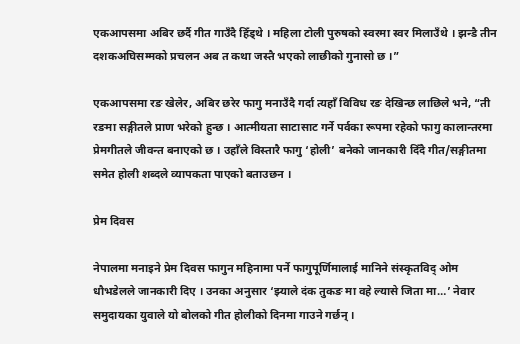एकआपसमा अबिर छर्दै गीत गाउँदै हिँड्थे । महिला टोली पुरुषको स्वरमा स्वर मिलाउँथे । झन्डै तीन दशकअघिसम्मको प्रचलन अब त कथा जस्तै भएको लाछीको गुनासो छ ।”

एकआपसमा रङ खेलेर, अबिर छरेर फागु मनाउँदै गर्दा त्यहाँ विविध रङ देखिन्छ लाछिले भने, “ती रङमा सङ्गीतले प्राण भरेको हुन्छ । आत्मीयता साटासाट गर्ने पर्वका रूपमा रहेको फागु कालान्तरमा प्रेमगीतले जीवन्त बनाएको छ । उहाँले विस्तारै फागु ‘होली’ बनेको जानकारी दिँदै गीत/सङ्गीतमा समेत होली शब्दले व्यापकता पाएको बताउछन ।

प्रेम दिवस

नेपालमा मनाइने प्रेम दिवस फागुन महिनामा पर्ने फागुपूर्णिमालाई मानिने संस्कृतविद् ओम धौभडेलले जानकारी दिए । उनका अनुसार ‘झ्याले दंक तुकङ मा वहे ल्यासे जिता मा…’ नेवार समुदायका युवाले यो बोलको गीत होलीको दिनमा गाउने गर्छन् ।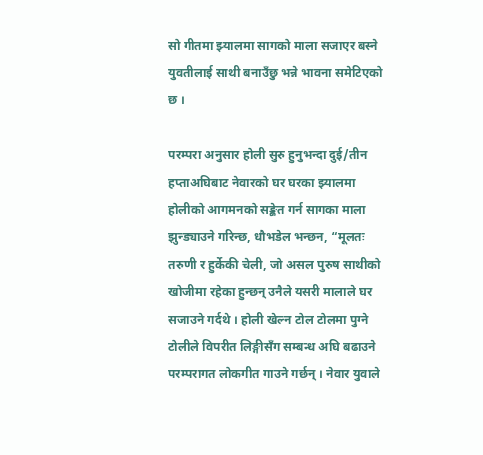सो गीतमा झ्यालमा सागको माला सजाएर बस्ने युवतीलाई साथी बनाउँछु भन्ने भावना समेटिएको छ ।

परम्परा अनुसार होली सुरु हुनुभन्दा दुई/तीन हप्ताअघिबाट नेवारको घर घरका झ्यालमा होलीको आगमनको सङ्केत गर्न सागका माला झुन्ड्याउने गरिन्छ, धौभडेल भन्छन, “मूलतः तरुणी र हुर्केकी चेली, जो असल पुरुष साथीको खोजीमा रहेका हुन्छन् उनैले यसरी मालाले घर सजाउने गर्दथे । होली खेल्न टोल टोलमा पुग्ने टोलीले विपरीत लिङ्गीसँग सम्बन्ध अघि बढाउने परम्परागत लोकगीत गाउने गर्छन् । नेवार युवाले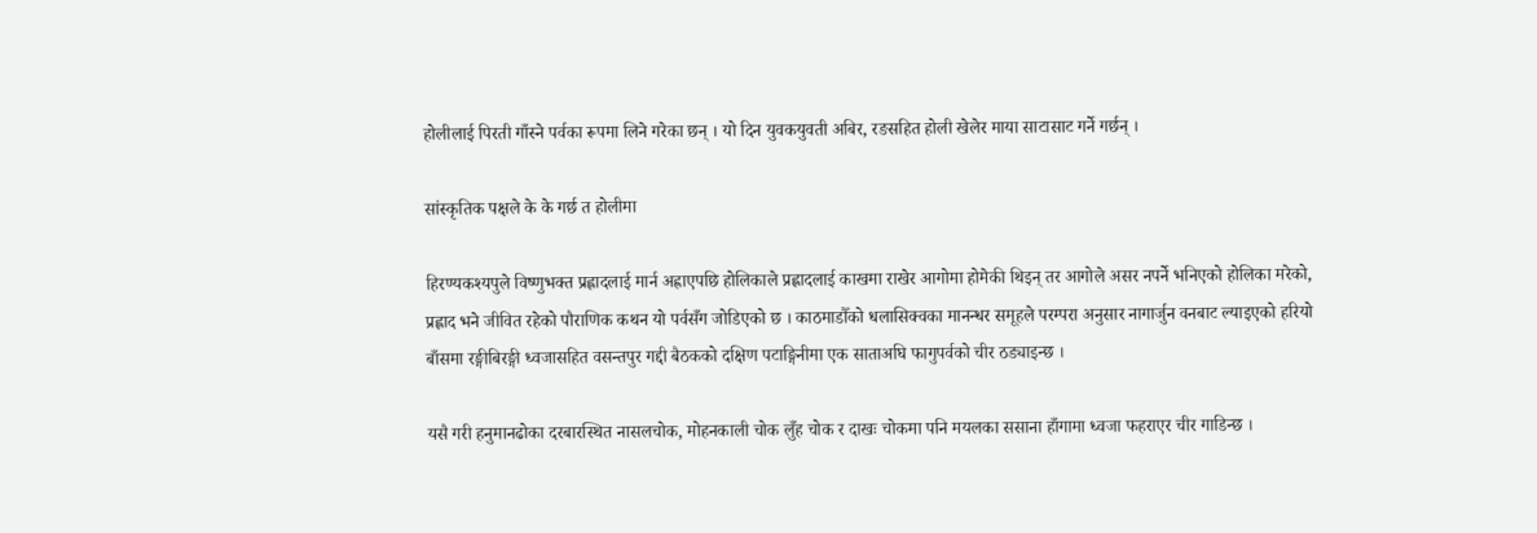होलीलाई पिरती गाँस्ने पर्वका रूपमा लिने गरेका छन् । यो दिन युवकयुवती अबिर, रङसहित होली खेलेर माया साटासाट गर्ने गर्छन् ।

सांस्कृतिक पक्षले के के गर्छ त होलीमा

हिरण्यकश्यपुले विष्णुभक्त प्रह्लादलाई मार्न अह्राएपछि होलिकाले प्रह्लादलाई काखमा राखेर आगोमा होमेकी थिइन् तर आगोले असर नपर्ने भनिएको होलिका मरेको, प्रह्लाद भने जीवित रहेको पौराणिक कथन यो पर्वसँग जोडिएको छ । काठमाडौँको धलासिक्वका मानन्धर समूहले परम्परा अनुसार नागार्जुन वनबाट ल्याइएको हरियो बाँसमा रङ्गीबिरङ्गी ध्वजासहित वसन्तपुर गद्दी बैठकको दक्षिण पटाङ्गिनीमा एक साताअघि फागुपर्वको चीर ठड्याइन्छ ।

यसै गरी हनुमानढोका दरबारस्थित नासलचोक, मोहनकाली चोक लुँह चोक र दाखः चोकमा पनि मयलका ससाना हाँगामा ध्वजा फहराएर चीर गाडिन्छ ।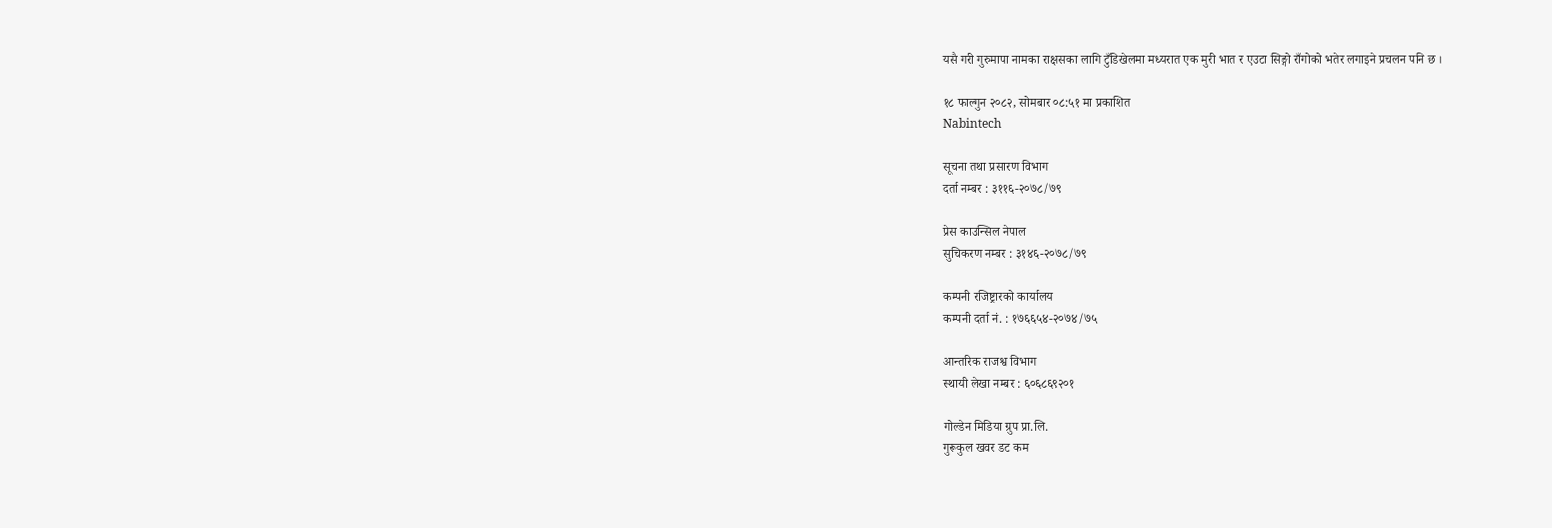यसै गरी गुरुमापा नामका राक्षसका लागि टुँडिखेलमा मध्यरात एक मुरी भात र एउटा सिङ्गो राँगोको भतेर लगाइने प्रचलन पनि छ ।

१८ फाल्गुन २०८२, सोमबार ०८:५१ मा प्रकाशित
Nabintech

सूचना तथा प्रसारण विभाग
दर्ता नम्बर : ३११६-२०७८/७९

प्रेस काउन्सिल नेपाल
सुचिकरण नम्बर : ३१४६-२०७८/७९

कम्पनी रजिष्ट्रारको कार्यालय
कम्पनी दर्ता नं. : १७६६५४-२०७४/७५

आन्तरिक राजश्व विभाग
स्थायी लेखा नम्बर : ६०६८६९२०१

गोल्डेन मिडिया ग्रुप प्रा.लि.
गुरूकुल खवर डट कम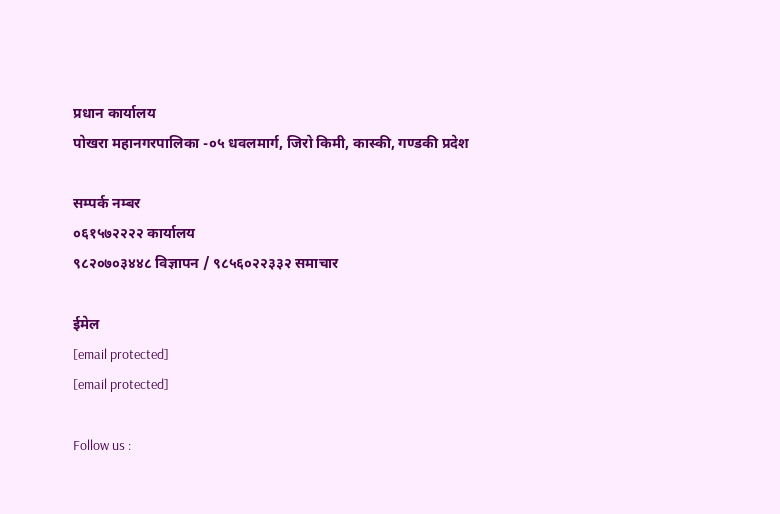प्रधान कार्यालय
पोखरा महानगरपालिका -०५ धवलमार्ग, जिरो किमी, कास्की, गण्डकी प्रदेश

सम्पर्क नम्बर
०६१५७२२२२ कार्यालय
९८२०७०३४४८ विज्ञापन / ९८५६०२२३३२ समाचार

ईमेल
[email protected]
[email protected]

Follow us :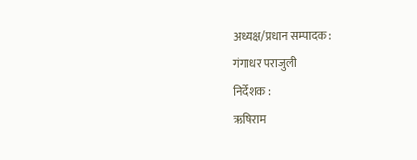अध्यक्ष/प्रधान सम्पादक :
गंगाधर पराजुली
निर्देशक :
ऋषिराम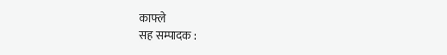काफ्ले
सह सम्पादक :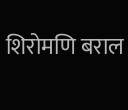शिरोमणि बराल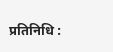प्रतिनिधि :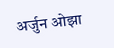अर्जुन ओझा